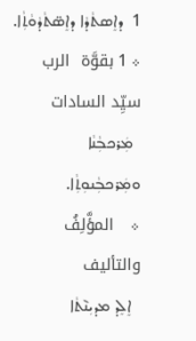1  ܕܐܸܣܬܵܕܵܐ ܕܐܸܣ̈ܬܵܕܵܘܵܬܼܵܐ.        ܀ 1 بقوَّة  الرب سيِّد السادات
  ܡܲܪܟܒܼܵܢܵܐ ܘܡܲܪܟܒܼܵܢܘܼܬܼܵܐ.                ܀    المؤَّلِفُ والتأليف
  ܐܸܠܸܕ ܡܕܝܼܢ݉ܬܵܐ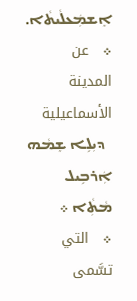ܐܸܫܡܲܥܠܵܝܬܵܐ.            ܀    عن المدينة الأسماعيلية
  ܕܝܼܠܹܐ ܫܸܡܵܗ ܐܲܪܒܹܝܠ ܡܵܬܼܵܐ ܀           ܀    التي تسَّمى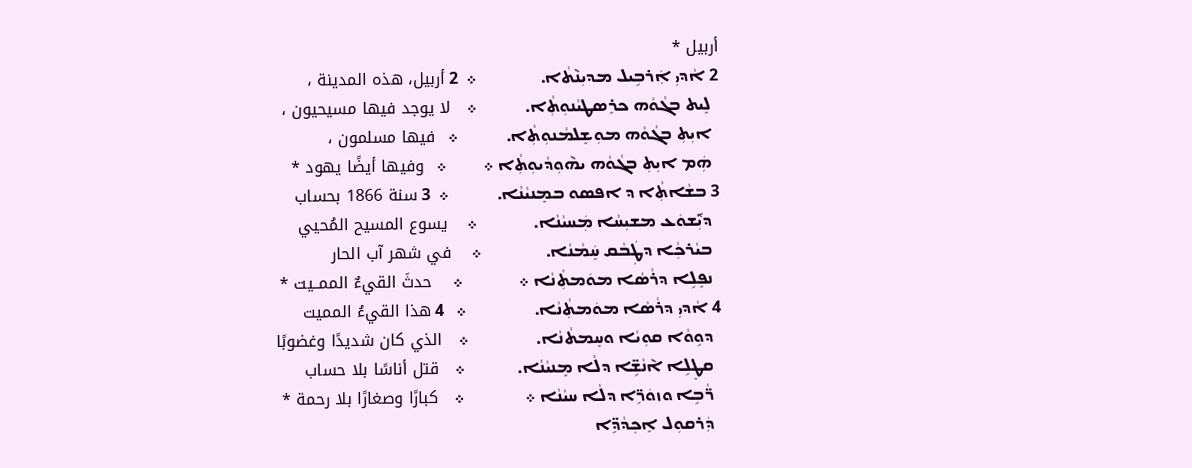أربيل *
2 ܐܵܕܝܼ ܐܲܪܒܹܝܠ ܡܕܝܼܢ݉ܬܵܐ.                ܀  2 أربيل، هذه المدينة ،
  ܠܸܝܬ ܒܓܵܘܵܗ ܟܪܸܣܛܝܵܢܘܼܬܼܵܐ.            ܀    لا يوجد فيها مسيحيون ،
  ܐܝܼܬܼ ܒܓܵܘܵܗ ܡܘܼܫܸܠܡܵܢܘܼܬܼܵܐ.            ܀   فيها مسلمون ،
  ܗܲܡ ܐܝܼܬܼ ܒܓܵܘܵܗ ܝܗ݉ܘܼܕܵܝܘܼܬܼܵܐ ܀         ܀   وفيها أيضًا يهود *
3 ܒܫܵܐܬܼܵܐ ܕ ܐܦܣܘ ܒܡܸܢܝܵܢܵܐ.            ܀  3 سنة 1866 بحساب
  ܕܝܑܼܫܘܿܥ ܡܫܝܼܚܵܐ ܡܲܚܝܵܢܵܐ.              ܀     يسوع المسيح المُحيي
  ܒܝܵܪܟܼܵܐ ܕܛܲܒܵܩ ܚܸܿܡܵܢܵܐ.                ܀     في شهر آب الحار
  ܢܦܸܠܹܐ ܕܪܵܣܵܐ ܡܘܿܡܬܼܵܢܵܐ ܀              ܀     حدثَ القيءٌ الممــيت *
4 ܐܵܕܝܼ ܕܪܵܣܵܐ ܡܘܿܡܬܼܵܢܵܐ.                 ܀   4 هذا القيءُ المميت
  ܕܘܹܘܵܐ ܩܘܼܝܵܐ ܘܚܸܡܬܵܢܵܐ.                 ܀    الذي كان شديدًا وغضوبًا
  ܩܛܸܠܹܐ ܐ݉ܢܵܫܹ̈ܐ ܕܠܵܐ ܡܸܢܝܵܢܵܐ.             ܀    قتل أناسًا بلا حساب
  ܪ̈ܵܒܹܐ ܘܙܘܿܪܹ̈ܐ ܕܠܵܐ ܚܝܵܢܵܐ ܀               ܀    كبارًا وصغارًا بلا رحمة *
  ܕܲܪܩܘܼܠ ܐܸܟܼܕܵܕܹ̈ܐ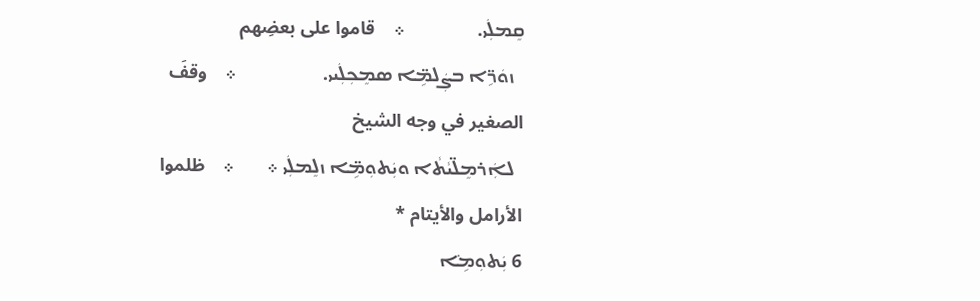ܩܸܡܠܲܝ.                ܀    قاموا على بعضِهم
  ܙܘܿܪܹ̈ܐ ܒܨܲܠܡܹ̈ܐ ܣܡܸܟܼܠܲܝܝ.                   ܀    وقفَ الصغير في وجه الشيخ
  ܠܐܲܪܡܸܠ̈ܝܵܬܵܐ ܘܝܲܬܘܼܡܹ̈ܐ ܙܠܸܡܠܲܝ ܀       ܀    ظلموا الأرامل والأيتام *
6 ܝܲܬܘܼܡܹ݁ܐ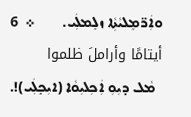ܘܐܲܪ̈ܡܸܠܝܵܬܼܵܐ ܙܠܸܡܠܲܝ.        ܀  6 أيتامًا وأراملَ ظلموا
  ܡܵܠ ܕܝܼܘܼ ܐܲܟܼܠܝܼܘܵܐ (ܐܝܼܟܼܸܠܲܝ)!.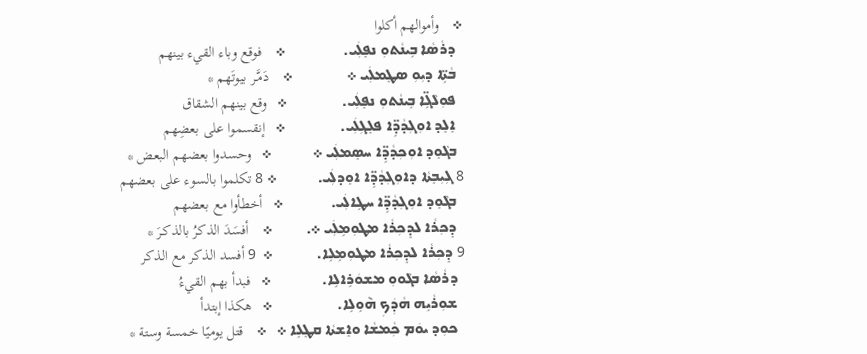܀    وأموالهم أكلوا
  ܕܪܵܣܵܐ ܒܹܝܢܵܬܘܼ ܢܦܸܠܲܝ.                 ܀    فوقع وباء القيء بينهم
  ܒܵܬܹ̈ܐ ܕܝܼܘܼ ܣܛܸܡܠܲܝ ܀                ܀    دَمَّـر بيوتَهم *
  ܦܘܼܠܵܓܹ̈ܐ ܒܹܝܢܵܬܘܼ ܢܦܸܠܲܝ.                ܀   وقع بينهم الشقاق
  ܐܸܠܸܕ ܐܘܼܓܼܕܵܕܹ̈ܐ ܦܠܸܓܼܠܲܝ.                ܀   إنقسموا على بعضِهم
  ܒܓܵܘܸܕ ܐܘܼܟܼܕܵܕܹ̈ܐ ܚܣܸܡܠܲܝ ܀            ܀   وحسدوا بعضهم البعض *
8 ܓܼܝܼܒܸܬܵܐ ܕܐܘܼܓܼܕܵܕܹ̈ܐ ܐܘܸܕܠܲܝ.            ܀ 8 تكلموا بالسوء على بعضهم
  ܒܓܵܘܸܕ ܐܘܼܓܼܕܵܕܹ̈ܐ ܚܛܹܐܠܲܝ.              ܀   أخطأوا مع بعضهم
  ܕܸܟܼܪܵܐ ܠܕܸܟܼܪܵܐ ܡܛܘܼܡܹܠܲܝ ܀.          ܀    أفسَدَ الذكرُ بالذكـرَ *
9 ܕܸܟܼܪܵܐ ܠܕܸܟܼܪܵܐ ܡܛܘܼܡܹܠܹܐ.             ܀  9 أفسد الذكر مع الذكر
  ܕܪܵܣܵܐ ܒܓܵܘܘܼ ܡܫܘܿܪܹܐܠܹܐ.               ܀   فبدأ بهم القيءُ
  ܫܘܼܪܵܝܹܗ ܗܵܕܲܟܼ ܗ݉ܘܹܠܹܐ.                   ܀   هكذا إبتدأ
  ܟܘܼܕ ܝܘܿܡ ܟܼܵܡܫܵܐ ܘܐܸܫܬܵܐ ܩܛܸܠܹܐ ܀   ܀    قتل يوميًا خمسة وستة *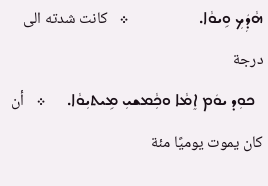ܗܵܕܲܟܼ ܘܹܝܘܵܐ.                 ܀   كانت شدته الى درجة
  ܟܘܼܕ ܝܘܿܡ ܐܸܡܵܐ ܘܟܼܵܡܫܝܼ ܡܹܝܬܝܼܘܵܐ.     ܀   أن كان يموت يوميًا مئة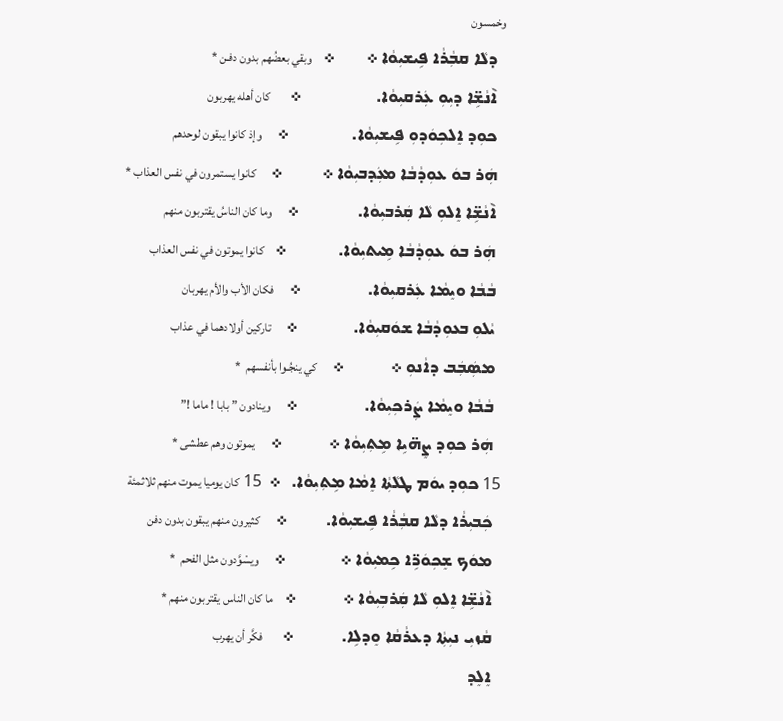وخمسون
  ܕܠܵܐ ܩܒܼܵܪܵܐ ܦܹܝܫܝܼܘܵܐ ܀        ܀   وبقي بعضُهم بدون دفـن *
  ܐ݉ܢܵܫܹ̈ܐ ܕܝܼܘܼ ܥܲܪܩܝܼܘܵܐ.                   ܀     كان أهله يهربون
  ܟܘܼܕ ܐܸܠܟܼܘܿܕܘܼ ܦܹܝܫܝܼܘܵܐ.                ܀    وإذ كانوا يبقون لوحدهم
  ܗܲܪ ܒܘܿ ܥܘܼܕܵܒܵܐ ܡܥܲܕܒܝܼܘܵܐ ܀          ܀    كانوا يستمرون في نفس العذاب *
  ܐ݉ܢܵܫܹ̈ܐ ܐܸܠܘܼ ܠܵܐ ܩܲܪܒܝܼܘܵܐ.               ܀    وما كان الناسُ يقتربون منهم
  ܗܲܪ ܒܘܿ ܥܘܼܕܵܒܵܐ ܡܹܝܬܝܼܘܵܐ.             ܀   كانوا يموتون في نفس العذاب
  ܒܵܒܵܐ ܘܝܸܡܵܐ ܥܲܪܩܝܼܘܵܐ.                 ܀    فكان الأب والأم يهربان
  ܝܵܠܘܼ ܒܥܘܼܕܵܒܵܐ ܫܘܿܩܝܼܘܵܐ.              ܀    تاركين أولادهما في عذاب
  ܡܣܲܒܲܒ ܕܐܵܢܘܼ ܀            ܀    كي ينجُـوا بأنفسهم  *
  ܒܵܒܵܐ ܘܝܸܡܵܐ ܨܲܪܟܼܝܼܘܵܐ.                 ܀    وينادون ” بابا ! ماما !”
  ܗܲܪ ܟܘܼܕ ܨܸܗ̈ܝܹܐ ܡܹܬܼܝܼܘܵܐ ܀            ܀    يموتون وهم عطشى *
15 ܟܘܼܕ ܝܘܿܡ ܛܠܵܬܼܵܐ ܐܸܡܵܐ ܡܹܬܼܝܼܘܵܐ.   ܀  15 كان يوميا يموت منهم ثلاثمئة
  ܟܲܒܝܼܪܵܐ ܕܠܵܐ ܩܒܼܵܪܵܐ ܦܹܝܫܝܼܘܵܐ.          ܀    كثيرون منهم يبقون بدون دفن
  ܡܘܿܟ ܫܸܟܼܘܿܪܹ̈ܐ ܟܹܡܝܼܘܵܐ ܀              ܀    ويسْوَّدون مثل الفحم  *
  ܐ݉ܢܵܫܹ̈ܐ ܐܸܠܘܼ ܠܵܐ ܩܲܪܒܼܝܼܘܵܐ ܀            ܀   ما كان الناس يقتربون منهم *
  ܩܵܙܝܼ ܢܝܼܬܼܵܐ ܕܥܪܵܩܵܐ ܘܸܕܠܹܐ.            ܀     فكَّر أن يهرب
  ܐܸܠܸܕ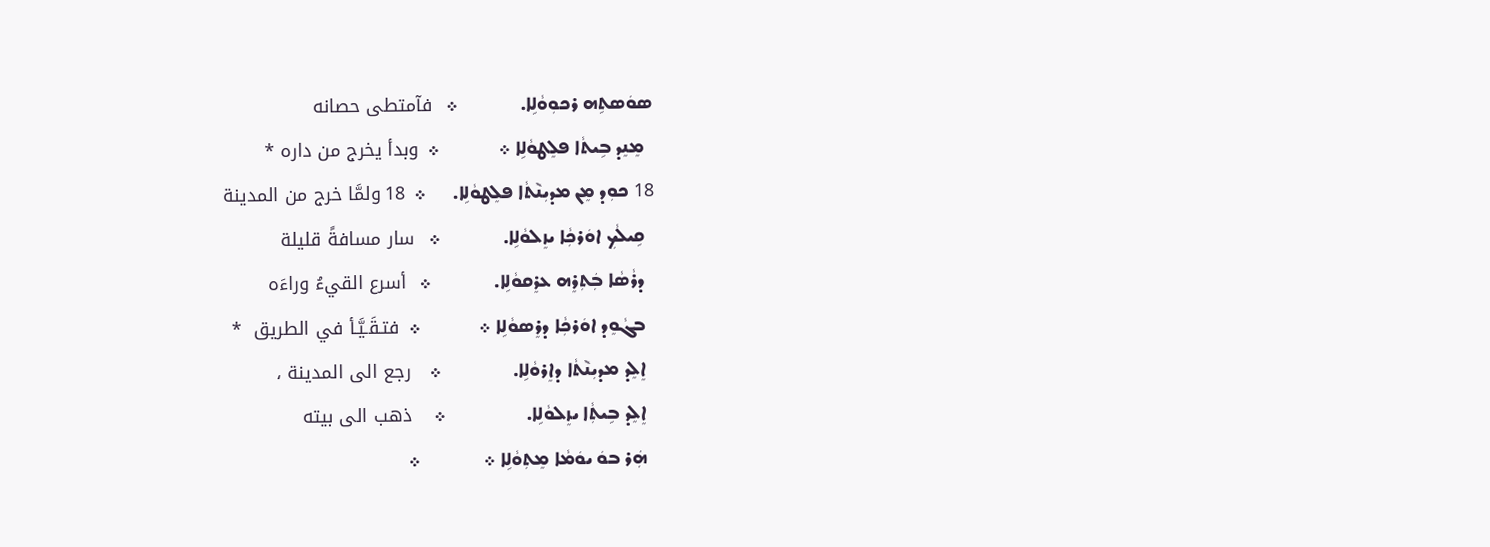ܣܘܿܣܬܹܗ ܪܟܘܼܘܵܠܹܐ.              ܀   فآمتطى حصانه
  ܡܸܢܸܕ ܒܹܝܬܵܐ ܦܠܸܛܘܵܠܹܐ ܀             ܀  وبدأ يخرج من داره *
18 ܟܘܼܕ ܡܸܢ ܡܕܝܼܢ݉ܬܵܐ ܦܠܸܛܘܵܠܹܐ.      ܀  18 ولمَّا خرج من المدينة
  ܩܹܝܠܵܟܼ ܐܘܿܪܟܼܵܐ ܝܙܸܠܘܵܠܹܐ.              ܀   سار مسافةً قليلة
  ܕܪܵܣܵܐ ܒܲܬܼܪܸܗ ܥܪܸܩܘܵܠܹܐ.              ܀   أسرع القيءُ وراءَه
  ܒܓܵܘܸܕ ܐܘܿܪܟܼܵܐ ܕܪܸܣܘܵܠܹܐ ܀             ܀  فتـقَـيَّـأ في الطريق  *
  ܐܸܠܸܕ ܡܕܝܼܢ݉ܬܵܐ ܕܐܸܪܘܵܠܹܐ.                ܀    رجع الى المدينة ،
  ܐܸܠܸܕ ܒܹܝܬܼܵܐ ܝܙܸܠܘܵܠܹܐ.                  ܀     ذهب الى بيته
  ܗܲܪ ܒܘܿ ܝܘܿܡܵܐ ܡܸܬܼܘܵܠܹܐ ܀              ܀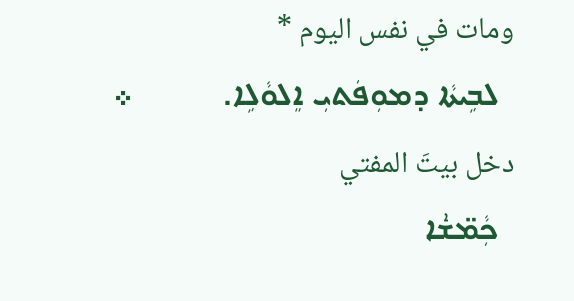ومات في نفس اليوم *
  ܠܒܹܝܬܵܐ ܕܡܘܼܦܿܬܝܼ ܐܸܠܘܵܠܹܐ.            ܀     دخل بيتَ المفتي
  ܟܼܵܡ̈ܫܑܐ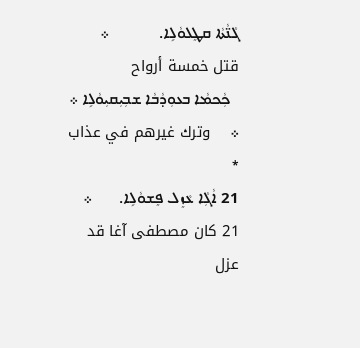ܓܵܢ̈ܵܬܵܐ ܩܛܸܠܘܵܠܹܐ.             ܀     قتل خمسة أرواح
  ܟܼܵܟܡܵܐ ܒܥܘܼܕܵܒܵܐ ܫܒܼܝܼܩܝܼܘܵܠܹܐ ܀       ܀     وترك غيرهم في عذاب  *
21 ܐܵܓܼܵܐ ܥܵܙܸܠ ܦܸܫܘܵܠܹܐ.       ܀   21 كان مصطفى آغا قد عزل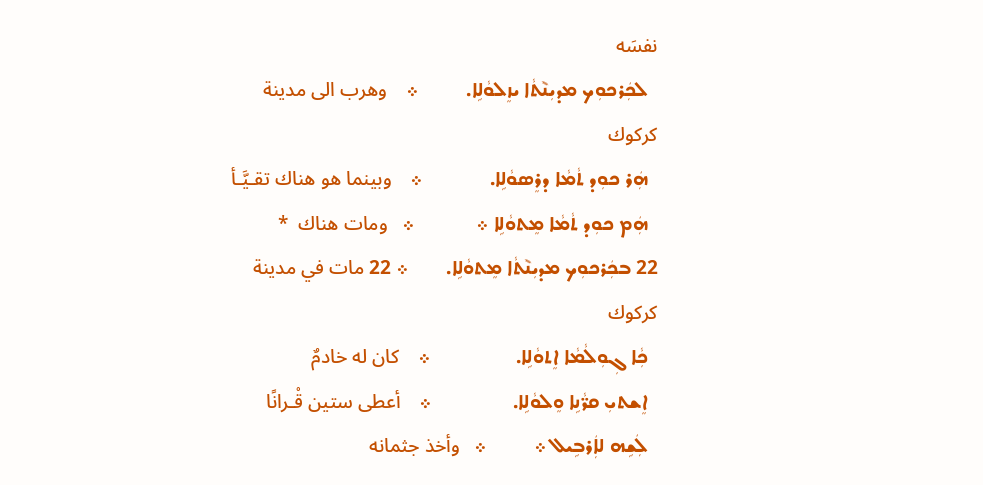نفسَه
  ܠܟܲܪܟܘܼܟ ܡܕܝܼܢ݉ܬܵܐ ܝܙܸܠܘܵܠܹܐ.          ܀    وهرب الى مدينة كركوك
  ܗܲܪ ܟܘܼܕ ܬܵܡܵܐ ܕܪܸܣܘܵܠܹܐ.              ܀    وبينما هو هناك تقـيَّـأ
  ܗܲܡ ܟܘܼܕ ܬܵܡܵܐ ܡܸܬܘܵܠܹܐ ܀             ܀   ومات هناك  *
22 ܒܟܲܪܟܘܼܟ ܡܕܝܼܢ݉ܬܵܐ ܡܸܬܘܵܠܹܐ.        ܀ 22 مات في مدينة كركوك
  ܟܼܵܐ ܓܼܘܼܠܵܡܵܐ ܐܸܬܘܵܠܹܐ.                  ܀    كان له خادمٌ
  ܐܸܫܬܝܼ ܩܪ̈ܵܢܹܐ ܘܸܠܘܵܠܹܐ.                 ܀    أعطى ستين قْـرانًا
  ܠܲܫܹܗ ܠܐܲܪܒܹܝܠ ܀          ܀   وأخذ جثمانه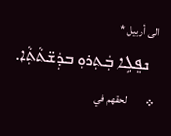الى أربيل *
  ܢܦܸܠܹܐ ܒܲܬܼܪܘܼ ܒܕܲܫ̈ܬܵܬܼܵܐ.              ܀    لحقهم في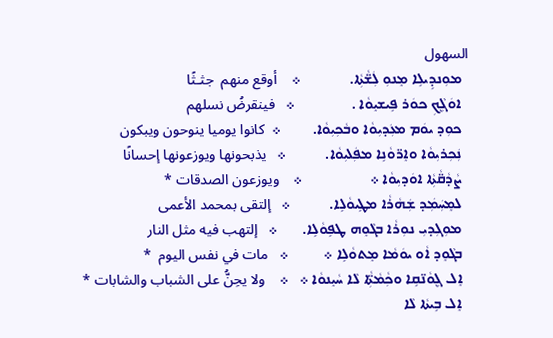السهول
  ܡܘܼܢܕܹܝܠܹܐ ܡܸܢܘܼ ܠܲܫ̈ܵܬܼܵܐ.              ܀    أوقع منهم  جثـثًا
  ܐܘܿܓܷܵܟܼ ܟܘܿܪ ܦܹܝܫܝܸܘܵܐ .                ܀   فينقرضُ نسلهم
  ܟܘܼܕ ܝܘܿܡ ܡܥܲܕܝܼܘܵܐ ܘܒܵܟܼܝܼܘܵܐ.         ܀  كانوا يوميا ينوحون ويبكون
  ܢܲܟܼܪܝܼܘܵܐ ܘܐܸܪ̈ܘܵܢܹܐ ܡܦܲܠܝܼܘܵܐ.           ܀   يذبحونها ويوزعونها إحسانًا
  ܨܵܕܵܩ̈ܵܬܼܵܐ ܐܘܿܕܝܼܘܵܐ ܀                   ܀    ويوزعون الصدقات *
  ܠܡܸܚܲܡܲܕ ܫܲܗܵܪܵܐ ܡܛܹܝܘܵܠܹܐ.           ܀   إلتقى بمحمد الأعمى
  ܡܘܼܓܼܕܝܼ ܢܘܼܪܵܐ ܒܓܵܘܸܗ ܛܦܹܘܵܠܹܐ.       ܀   إلتهب فيه مثل النار
  ܒܓܵܘܸܕ ܐܵܘ ܝܘܿܡܵܐ ܡܸܬܘܵܠܹܐ ܀          ܀   مات في نفس اليوم  *
  ܐܸܠ ܓܷܘܵܢ̈ܩܹܐ ܘܟܼܵܡܵܬܼ̈ܵܐ ܠܵܐ ܚܵܝܸܢܘܵܐ ܀   ܀    ولا يحِنُّ على الشباب والشابات *
  ܐܸܠ ܒܹܝܬܵܐ ܠܵܐ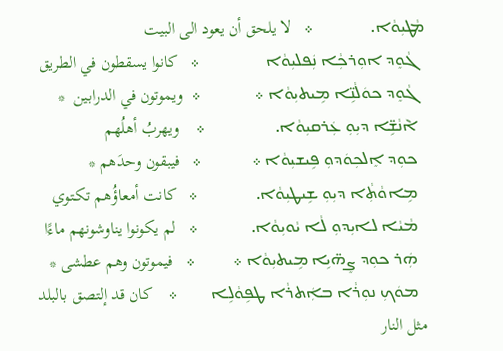ܡܵܛܝܼܘܵܐ.              ܀   لا يلحق أن يعود الى البيت
  ܓܵܘܸܕ ܐܘܼܪܟܼܵܐ ܢܲܦܠܝܼܘܵܐ                ܀   كانوا يسقطون في الطريق
  ܓܵܘܸܕ ܟܘܿܠܵܢܹ̈ܐ ܡܹܝܬܝܼܘܵܐ ܀             ܀  ويموتون في الدرابين  *
  ܐ݉ܢܵܫܹ̈ܐ ܕܝܼܘܼ ܥܲܪܩܝܼܘܵܐ.                 ܀    ويهربُ أهلُهم
  ܟܘܼܕ ܐܸܠܟܼܘܿܕܘܼ ܦܹܝܫܝܼܘܵܐ ܀            ܀   فيبقون وحدَهم *
  ܡܹܐܘܵܬܼܵܐ ܕܝܼܘܼ ܫܹܝܛܝܼܘܵܐ.              ܀   كانت أمعاؤُهم تكـتوي
  ܡܵܝܵܐ ܠܐܝܼܕܘܼ ܠܵܐ ܝܵܘܝܼܘܵܐ.             ܀   لم يكونوا يناوشونهم ماءًا
  ܗܲܪ ܟܘܼܕ ܨܸܗ̈ܝܹܐ ܡܹܝܬܝܼܘܵܐ ܀         ܀   فيموتون وهم عطشى *
  ܡܘܿܟܼ ܢܘܼܪܵܐ ܒܐܲܬܪܵܐ ܛܦܹܘܵܠܹܐ        ܀    كان قد إلتصق بالبلد مثل النار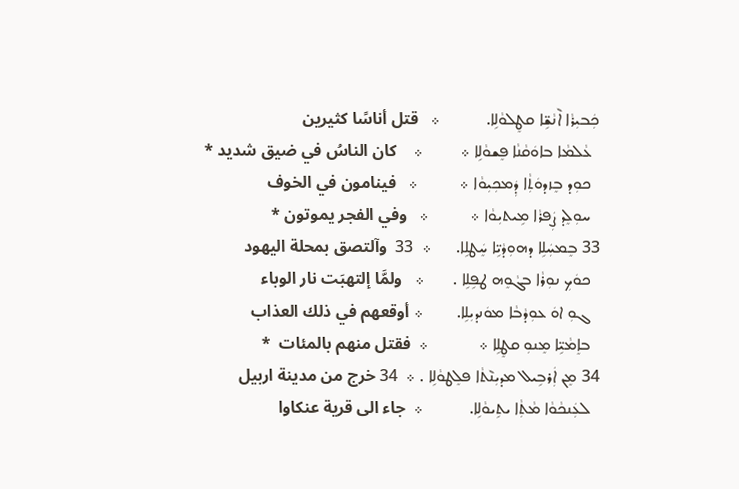ܟܲܒܝܼܪܵܐ ܐ݉ܢܵܫܹ̈ܐ ܩܛܸܠܘܵܠܹܐ.           ܀   قتل أناسًا كثيرين
  ܥܵܠܡܵܐ ܒܐܘܿܩܵܢܵܐ ܦܸܫܘܵܠܹܐ ܀         ܀    كان الناسُ في ضيق شديد *
  ܟܘܼܕ ܒܸܙܕܘܿܬܼܵܐ ܕܲܡܟܼܝܼܘܵܐ ܀          ܀   فينامون في الخوف
  ܚܘܼܠܸܕ ܨܲܦܪܵܐ ܡܹܝܬܝܼܘܵܐ ܀          ܀   وفي الفجر يموتون *
33 ܒܸܡܚܲܠܹܐ ܕܗܘܼܕܵܝܹ̈ܐ ܚܸܿܛܠܹܐ.      ܀  33  وآلتصق بمحلة اليهود
  ܟܘܿܟܼ ܢܘܼܪܵܐ ܒܓܵܘܸܗ ܛܦܹܠܹܐ .       ܀   ولمَّا إلتهبَت نار الوباء
  ܓܘܼ ܐܘܿ ܥܘܼܕܵܒܵܐ ܡܘܿܢܕܝܼܠܹܐ.        ܀ أوقعهم في ذلك العذاب
  ܒܐܸܡܵܝܹ̈ܐ ܡܸܢܘܼ ܩܛܸܠܹܐ ܀            ܀  فقتل منهم بالمئات  *
34 ܡܸܢ ܐܲܪܒܹܝܠ ܡܕܝܼܢ݉ܬܵܐ ܦܠܸܛܘܵܠܹܐ . ܀  34 خرج من مدينة اربيل
  ܠܥܲܢܟܵܘܵܐ ܡܵܬܼܵܐ ܝܬܹܝܘܵܠܹܐ.           ܀  جاء الى قرية عنكاوا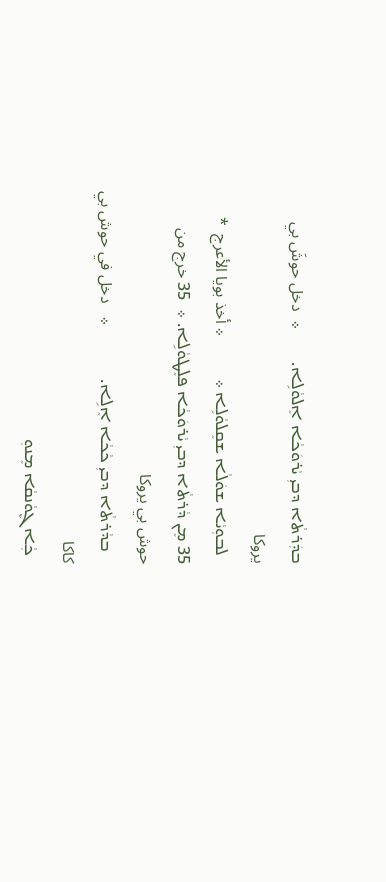ܒܕܲܪܬܵܐ ܕܒܝܼ ܝܵܪܘܿܟܵܐ ܐܸܠܘܵܠܹܐ.        ܀  دخل حوشَ بي يروكا
  ܠܒܘܼܝܵܐ ܫܘܿܠܵܐ ܫܩܸܠܘܵܠܹܐ ܀          ܀ أخذ بويا الأعرج  *
35 ܡܸܢ ܕܵܪܬܵܐ ܕܒܝܼ ܝܵܪܘܿܟܵܐ ܦܠܸܛܘܵܠܹܐ. ܀  35 خرج من حوش بي يروكا
   ܒܕܵܪܬܵܐ ܕܒܝܼ ܟܵܟܵܐ ܐܸܠܹܐ.             ܀   دخل في حوش بي كاكا
  ܟܼܵܐ ܓܷܘܵܢܩܵܐ ܡܸܢܘܼ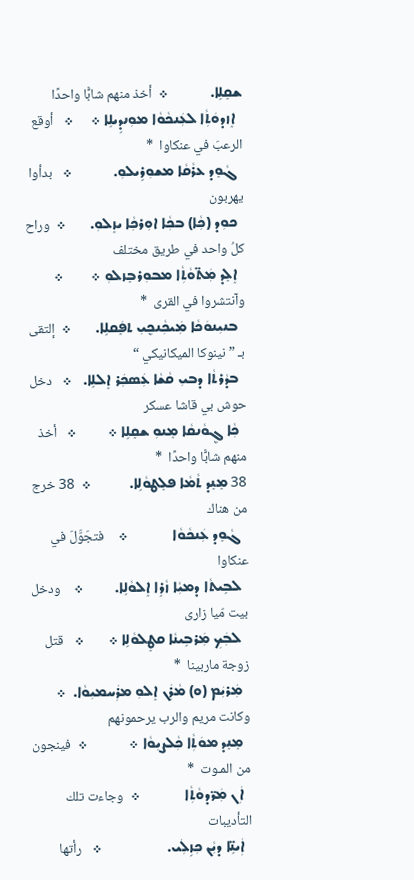ܫܩܸܠܹܐ.            ܀  أخذ منهم شابًّا واحدًا
  ܐܸܙܕܘܿܬܼܵܐ ܠܥܲܢܟܵܘܵܐ ܡܘܼܢܕܹܝܠܹܐ ܀     ܀   أوقع الرعبَ في عنكاوا  *
  ܓܵܘܸܕ ܥܪܵܩܵܐ ܡܫܘܼܪܹܝܠܘܼ.            ܀   بدأوا يهربون
  ܟܘܼܕ (ܟܼܵܐ) ܒܟܼܵܐ ܐܘܼܪܟܼܵܐ ܝܙܸܠܘܼ.       ܀  وراح كلُ واحد في طريق مختلف
  ܐܸܠܸܕ ܡܲܬ̈ܘܵܬܼܵܐ ܡܒܘܼܪܒܸܙܠܘܼ ܀        ܀  وآنتشروا في القرى  *
  ܒܢܝܼܢܘܿܟܵܐ ܡܲܝܟܼܵܢܟܷܝܼ ܬܦܸܿܩܠܹܐ.       ܀  إلتقى بـ ” نينوكا الميكانيكي “
  ܒܕܵܪܬܵܐ ܕܒܝܼ ܩܵܫܵܐ ܥܲܣܟܲܪ ܐܸܠܠܹܐ.   ܀   دخل حوش بي قاشا عسكر
  ܟܼܵܐ ܓܷܘܵܢܩܵܐ ܡܸܢܘܼ ܫܩܸܠܹܐ ܀         ܀   أخذ منهم شابًّا واحدًا  *
38 ܡܸܢܸܕ ܬܵܡܵܐ ܦܠܸܛܘܵܠܹܐ.           ܀  38 خرج من هناك
  ܓܵܘܸܕ ܥܲܢܟܵܘܵܐ             ܀    فتجَوَّلَ في عنكاوا
  ܠܒܹܝܬܵܐ ܕܡܝܼܵܐ ܙܵܪܹܐ ܐܸܠܘܵܠܹܐ.         ܀    ودخل بيت مّيا زارى
  ܠܒܲܟܼ ܡܲܪܒܹܝܢܵܐ ܩܛܸܠܘܵܠܹܐ ܀       ܀   قتل زوجة ماربينا  *
  ܡܲܪܝܲܡ (ܘ) ܡܵܪܲܢ ܐܸܠܘܼ ܡܪܲܚܡܝܼܘܵܐ.  ܀  وكانت مريم والرب يرحمونهم
  ܡܸܢܸܕ ܡܘܿܬܼܵܐ ܟܼܵܠܨܝܼܘܵܐ ܀            ܀  فينجون من المـوت  *
  ܐܲܢ ܡܲܪ̈ܕܘܵܬܼܵܐ             ܀  وجاءت تلك التأديبات
  ܐܲܝܢܹ̈ܐ ܕܝܼܵܢ ܟܼܙܹܠܲܝ.                   ܀   رأتها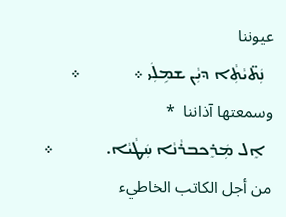عيوننا
  ܢܲܬ̈ܝܵܬܼܵܐ ܕܝܼܵܢ ܫܡܹܠܲܝ ܀             ܀   وسمعتها آذاننا  *
  ܐܸܠ ܡܲܪܸܟܒܪܵܢܵܐ ܚܲܛܵܝܵܐ.             ܀   من أجل الكاتب الخاطيء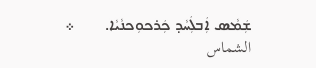ܫܲܡܵܣ ܐܲܒܠܲܚܵܕ ܟܲܪܟܘܼܟܢܵܝܵܐ.        ܀   الشماس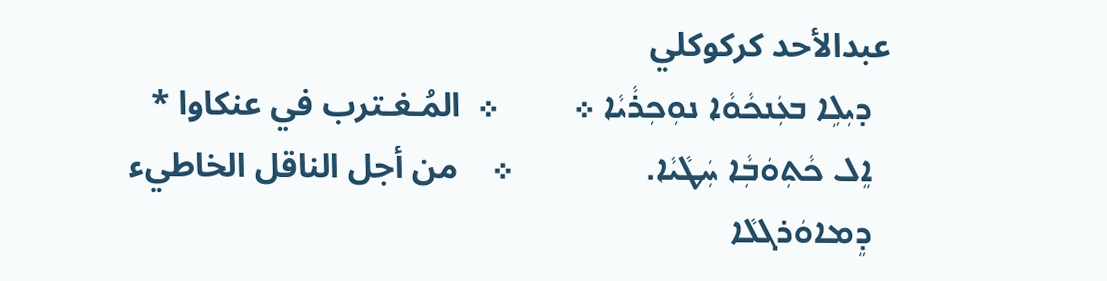عبدالأحد كركوكلي
  ܕܝܼܠܹܐ ܒܥܲܢܟܵܘܵܐ ܢܘܼܟܼܪܵܝܵܐ ܀         ܀  المُـغـترب في عنكاوا *
  ܐܸܠ ܟܵܬܼܘܿܒܼܵܐ ܚܲܛܵܝܵܐ.                ܀    من أجل الناقل الخاطيء
  ܕܸܡܐܘܿܪܓܠܵܐ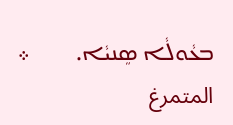ܒܥܵܘܠܵܐ ܣܸܢܝܵܐ.        ܀    المتمرغ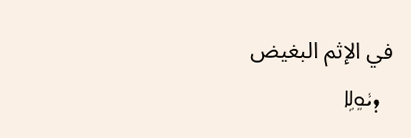في الإثم البغيض
  ܕܝܵܘܸܠܹܐ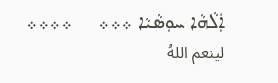ܐܲܠܵܗܵܐ ܚܘܼܣܵܝܵܐ ܀܀܀     ܀܀܀܀  لينعم اللهُ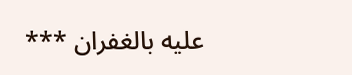عليه بالغفران ***